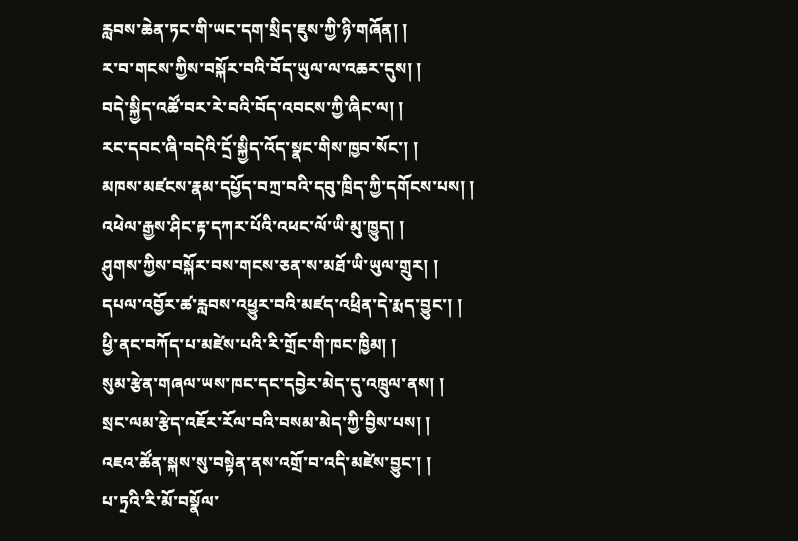རླབས་ཆེན་ཏང་གི་ཡང་དག་སྲིད་ཇུས་ཀྱི་ཉི་གཞོན། །
ར་བ་གངས་ཀྱིས་བསྐོར་བའི་བོད་ཡུལ་ལ་འཆར་དུས། །
བདེ་སྐྱིད་འཚོ་བར་རེ་བའི་བོད་འབངས་ཀྱི་ཞིང་ལ། །
རང་དབང་ཞི་བདེའི་དྲོ་སྐྱིད་འོད་སྣང་གིས་ཁྱབ་སོང་། །
མཁས་མཛངས་རྣམ་དཔྱོད་བཀྲ་བའི་དབུ་ཁྲིད་ཀྱི་དགོངས་པས། །
འཕེལ་རྒྱས་ཤིང་རྟ་དཀར་པོའི་འཕང་ལོ་ཡི་མུ་ཁྱུད། །
ཤུགས་ཀྱིས་བསྐོར་བས་གངས་ཅན་ས་མཐོ་ཡི་ཡུལ་གྲུར། །
དཔལ་འབྱོར་ཚ་རླབས་འཕྱུར་བའི་མཛད་འཕྲིན་དེ་རྨད་བྱུང་། །
ཕྱི་ནང་བཀོད་པ་མཛེས་པའི་རི་གྲོང་གི་ཁང་ཁྱིམ། །
སུམ་རྩེན་གཞལ་ཡས་ཁང་དང་དབྱེར་མེད་དུ་འཁྲུལ་ནས། །
སྲང་ལམ་རྩེད་འཇོར་རོལ་བའི་བསམ་མེད་ཀྱི་བྱིས་པས། །
འཇའ་ཚོན་སྐས་སུ་བསྟེན་ནས་འགྲོ་བ་འདི་མཛེས་བྱུང་། །
པ་ཏྲའི་རི་མོ་བསྣོལ་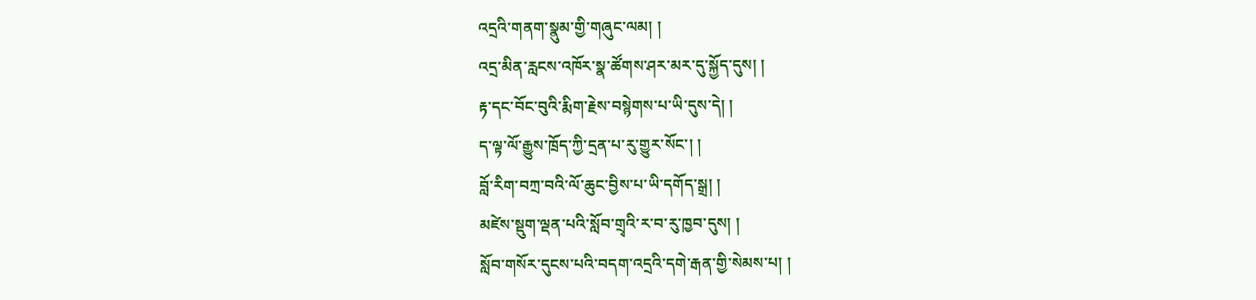འདྲའི་གནག་སྣུམ་གྱི་གཞུང་ལམ། །
འདྲ་མིན་རླངས་འཁོར་སྣ་ཚོགས་ཤར་མར་དུ་སྐྱོད་དུས། །
རྟ་དང་བོང་བུའི་རྨིག་རྗེས་བསྙེགས་པ་ཡི་དུས་དེ། །
ད་ལྟ་ལོ་རྒྱུས་ཁྲོད་ཀྱི་དྲན་པ་རུ་གྱུར་སོང་། །
བློ་རིག་བཀྲ་བའི་ལོ་ཆུང་བྱིས་པ་ཡི་དགོད་སྒྲ། །
མཛེས་སྡུག་ལྡན་པའི་སློབ་གྲྭའི་ར་བ་རུ་ཁྱབ་དུས། །
སློབ་གསོར་དུངས་པའི་བདག་འདྲའི་དགེ་རྒན་གྱི་སེམས་པ། །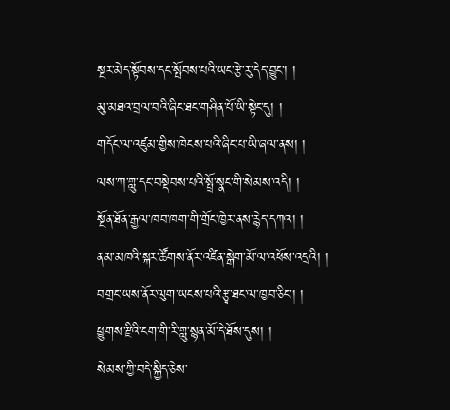སྔར་མེད་སྟོབས་དང་སྤོབས་པའི་ཡང་རྩེ་རུ་དེད་བྱུང་། །
མུ་མཐའ་བྲལ་བའི་ཞིང་ཐང་གཤིན་པོ་ཡི་སྟེང་དུ། །
གདོང་ལ་འཛུམ་གྱིས་ཁེངས་པའི་ཞིང་པ་ཡི་ཞལ་ནས། །
ལས་ཀ་གླུ་དང་བསྡེབས་པའི་སྤྲོ་སྣང་གི་སེམས་འདི། །
སྔོན་ཐོན་རྒྱལ་ཁབ་ཁག་གི་གྲོང་ཁྱེར་ནས་རྙེད་དཀའ། །
ནམ་མཁའི་སྐར་ཚོགས་ནོར་འཛིན་སྒེག་མོ་ལ་འཕོས་འདྲའི། །
བགྲང་ཡས་ནོར་ལུག་ཡངས་པའི་རྩྭ་ཐང་ལ་ཁྱབ་ཅིང་། །
ཕྱུགས་རྫིའི་ངག་གི་རི་གླུ་སྙན་མོ་དེ་ཐོས་དུས། །
སེམས་ཀྱི་བདེ་སྐྱིད་ཅེས་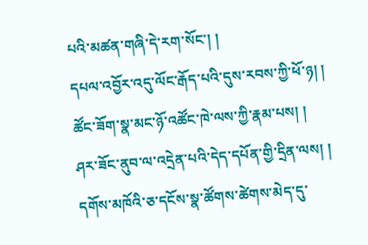པའི་མཚན་གཞི་དེ་རག་སོང་། །
དཔལ་འབྱོར་འདུ་ལོང་རྒོད་པའི་དུས་རབས་ཀྱི་ཕོ་ཉ། །
ཚོང་ཟོག་སྣ་མང་ཉོ་འཚོང་ཁེ་ལས་ཀྱི་རྣམ་པས། །
ཤར་ཟོང་ནུབ་ལ་འདྲེན་པའི་དེད་དཔོན་གྱི་དྲིན་ལས། །
དགོས་མཁོའི་ཅ་དངོས་སྣ་ཚོགས་ཚེགས་མེད་དུ་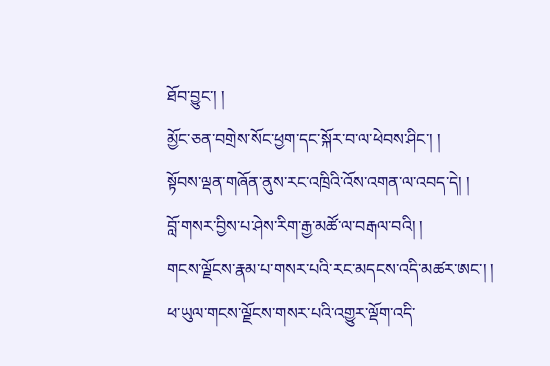ཐོབ་བྱུང་། །
མྱོང་ཅན་བགྲེས་སོང་ཕྱག་དང་སྐོར་བ་ལ་ཕེབས་ཤིང་། །
སྟོབས་ལྡན་གཞོན་ནུས་རང་འཁྲིའི་འོས་འགན་ལ་འབད་དེ། །
བློ་གསར་བྱིས་པ་ཤེས་རིག་རྒྱ་མཚོ་ལ་བརྒལ་བའི། །
གངས་ལྗོངས་རྣམ་པ་གསར་པའི་རང་མདངས་འདི་མཚར་ཨང་། །
ཕ་ཡུལ་གངས་ལྗོངས་གསར་པའི་འགྱུར་ལྡོག་འདི་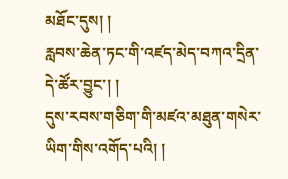མཐོང་དུས། །
རླབས་ཆེན་ཏང་གི་འཛད་མེད་བཀའ་དྲིན་དེ་ཚོར་བྱུང་། །
དུས་རབས་གཅིག་གི་མཛའ་མཐུན་གསེར་ཡིག་གིས་འགོད་པའི། །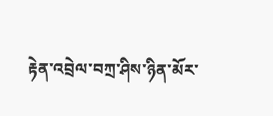རྟེན་འབྲེལ་བཀྲ་ཤིས་ཉིན་མོར་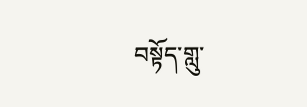བསྟོད་གླུ་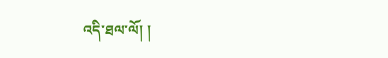འདི་ཐལ་ལོ། །